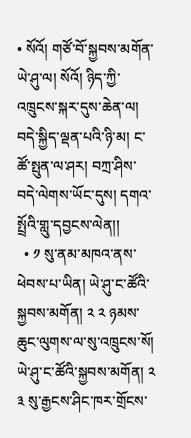• སོའོ། གཙོ་བོ་སྐྱབས་མགོན་ཡེ་ཤུ་ལ། སོའོ། ཉིད་ཀྱི་འཁྲུངས་སྐར་དུས་ཆེན་ལ། བདེ་སྐྱིད་ལྡན་པའི་ཉི་མ། ང་ཚོ་སྤུན་ལ་ཤར། བཀྲ་ཤིས་བདེ་ལེགས་ཡོང་དུས། དགའ་སྤྲོའི་གླུ་དབྱངས་ལེན།།
  • ༡ སུ་ནམ་མཁའ་ནས་ཕེབས་པ་ཡིན། ཡེ་ཤུ་ང་ཚོའི་སྐྱབས་མགོན། ༢ ༢ ཉམས་ཆུང་ལུགས་ལ་སུ་འཁྲུངས་སོ། ཡེ་ཤུ་ང་ཚོའི་སྐྱབས་མགོན། ༢ ༣ སུ་རྒྱངས་ཤིང་ཁར་གྲོངས་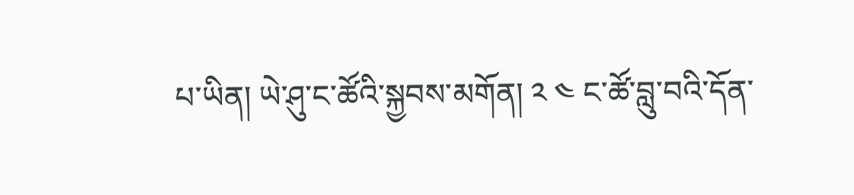པ་ཡིན། ཡེ་ཤུ་ང་ཚོའི་སྐྱབས་མགོན། ༢ ༤ ང་ཚོ་བླུ་བའི་དོན་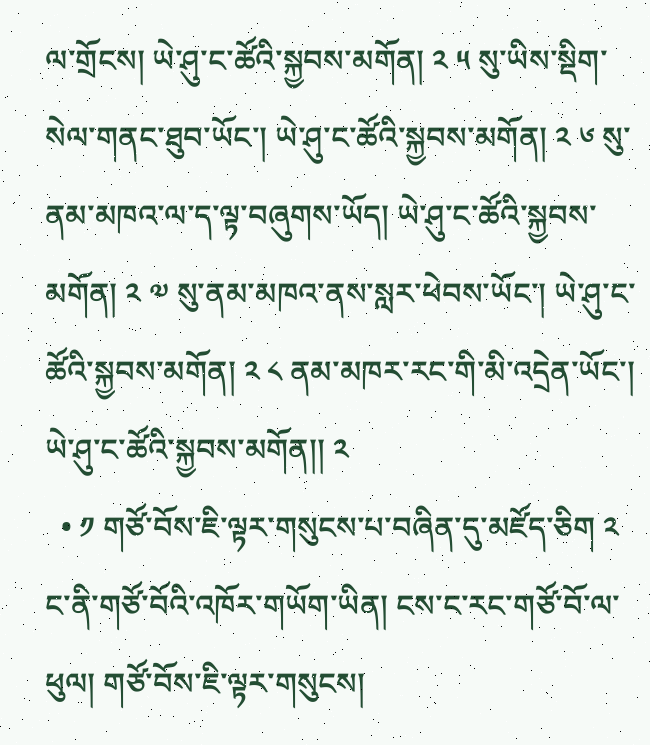ལ་གྲོངས། ཡེ་ཤུ་ང་ཚོའི་སྐྱབས་མགོན། ༢ ༥ སུ་ཡིས་སྡིག་སེལ་གནང་ཐུབ་ཡོང་། ཡེ་ཤུ་ང་ཚོའི་སྐྱབས་མགོན། ༢ ༦ སུ་ནམ་མཁའ་ལ་ད་ལྟ་བཞུགས་ཡོད། ཡེ་ཤུ་ང་ཚོའི་སྐྱབས་མགོན། ༢ ༧ སུ་ནམ་མཁའ་ནས་སླར་ཕེབས་ཡོང་། ཡེ་ཤུ་ང་ཚོའི་སྐྱབས་མགོན། ༢ ༨ ནམ་མཁར་རང་གི་མི་འདྲེན་ཡོང་། ཡེ་ཤུ་ང་ཚོའི་སྐྱབས་མགོན།། ༢
  • ༡ གཙོ་བོས་ཇི་ལྟར་གསུངས་པ་བཞིན་དུ་མཛོད་ཅིག ༢ ང་ནི་གཙོ་བོའི་འཁོར་གཡོག་ཡིན། ངས་ང་རང་གཙོ་བོ་ལ་ཕུལ། གཙོ་བོས་ཇི་ལྟར་གསུངས།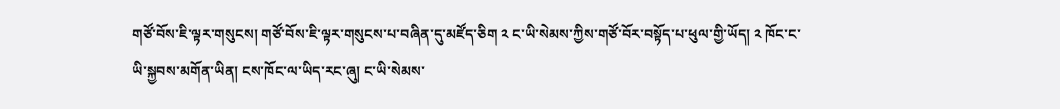གཙོ་བོས་ཇི་ལྟར་གསུངས། གཙོ་བོས་ཇི་ལྟར་གསུངས་པ་བཞིན་དུ་མཛོད་ཅིག ༢ ང་ཡི་སེམས་ཀྱིས་གཙོ་བོར་བསྟོད་པ་ཕུལ་གྱི་ཡོད། ༢ ཁོང་ང་ཡི་སྐྱབས་མགོན་ཡིན། ངས་ཁོང་ལ་ཡིད་རང་ཞུ། ང་ཡི་སེམས་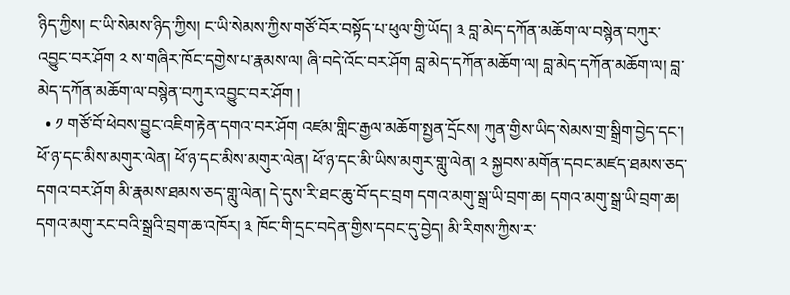ཉིད་ཀྱིས། ང་ཡི་སེམས་ཉིད་ཀྱིས། ང་ཡི་སེམས་ཀྱིས་གཙོ་བོར་བསྟོད་པ་ཕུལ་གྱི་ཡོད། ༣ བླ་མེད་དཀོན་མཆོག་ལ་བསྙེན་བཀུར་འབྱུང་བར་ཤོག ༢ ས་གཞིར་ཁོང་དགྱེས་པ་རྣམས་ལ། ཞི་བདེ་འོང་བར་ཤོག བླ་མེད་དཀོན་མཆོག་ལ། བླ་མེད་དཀོན་མཆོག་ལ། བླ་མེད་དཀོན་མཆོག་ལ་བསྙེན་བཀུར་འབྱུང་བར་ཤོག །
  • ༡ གཙོ་བོ་ཕེབས་བྱུང་འཇིག་རྟེན་དགའ་བར་ཤོག འཛམ་གླིང་རྒྱལ་མཆོག་སྤྱན་དྲོངས། ཀུན་གྱིས་ཡིད་སེམས་གྲ་སྒྲིག་བྱེད་དང་། ཕོ་ཉ་དང་མིས་མགུར་ལེན། ཕོ་ཉ་དང་མིས་མགུར་ལེན། ཕོ་ཉ་དང་མི་ཡིས་མགུར་གླུ་ལེན། ༢ སྐྱབས་མགོན་དབང་མཛད་ཐམས་ཅད་དགའ་བར་ཤོག མི་རྣམས་ཐམས་ཅད་གླུ་ལེན། དེ་དུས་རི་ཐང་ཆུ་བོ་དང་བྲག དགའ་མགུ་སྒྲ་ཡི་བྲག་ཆ། དགའ་མགུ་སྒྲ་ཡི་བྲག་ཆ། དགའ་མགུ་རང་བའི་སྒྲའི་བྲག་ཆ་འཁོར། ༣ ཁོང་གི་དྲང་བདེན་གྱིས་དབང་དུ་བྱེད། མི་རིགས་ཀྱིས་ར་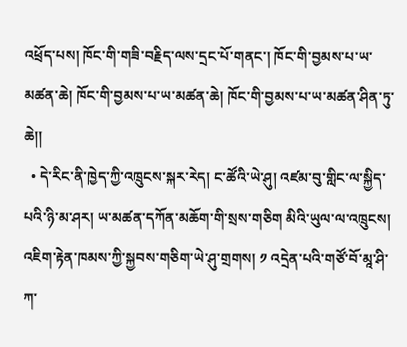འཕྲོད་པས། ཁོང་གི་གཟི་བརྗིད་ལས་དྲང་པོ་གནང་། ཁོང་གི་བྱམས་པ་ཡ་མཚན་ཆེ། ཁོང་གི་བྱམས་པ་ཡ་མཚན་ཆེ། ཁོང་གི་བྱམས་པ་ཡ་མཚན་ཤིན་ཏུ་ཆེ།།
  • དེ་རིང་ནི་ཁྱེད་ཀྱི་འཁྲུངས་སྐར་རེད། ང་ཚོའི་ཡེ་ཤུ། འཛམ་བུ་གླིང་ལ་སྐྱིད་པའི་ཉི་མ་ཤར། ཡ་མཚན་དཀོན་མཆོག་གི་སྲས་གཅིག མིའི་ཡུལ་ལ་འཁྲུངས། འཇིག་རྟེན་ཁམས་ཀྱི་སྐྱབས་གཅིག་ཡེ་ཤུ་གྲགས། ༡ འདྲེན་པའི་གཙོ་བོ་མཱ་ཤི་ཀ་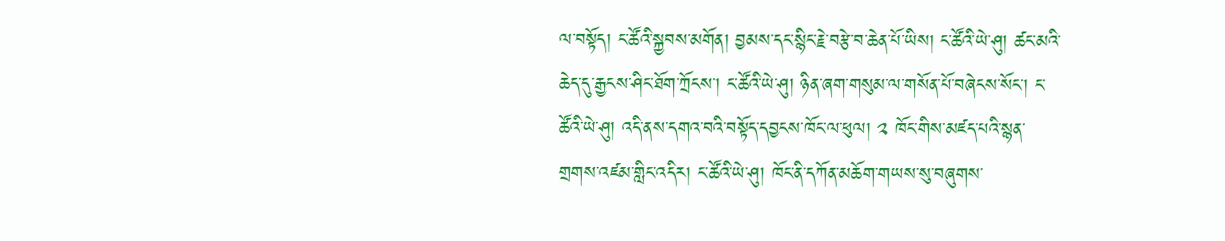ལ་བསྟོད། ང་ཚོའི་སྐྱབས་མགོན། བྱམས་དང་སྙིང་རྗེ་བརྩེ་བ་ཆེན་པོ་ཡིས། ང་ཚོའི་ཡེ་ཤུ། ཚང་མའི་ཆེད་དུ་རྒྱངས་ཤིང་ཐོག་ཀྲོངས་། ང་ཚོའི་ཡེ་ཤུ། ཉིན་ཞག་གསུམ་ལ་གསོན་པོ་བཞེངས་སོང་། ང་ཚོའི་ཡེ་ཤུ། འདི་ནས་དགའ་བའི་བསྟོད་དབྱངས་ཁོང་ལ་ཕུལ། ༢ ཁོང་གིས་མཛད་པའི་སྙན་གྲགས་འཛམ་གླིང་འདིར། ང་ཚོའི་ཡེ་ཤུ། ཁོང་ནི་དཀོན་མཆོག་གཡས་སུ་བཞུགས་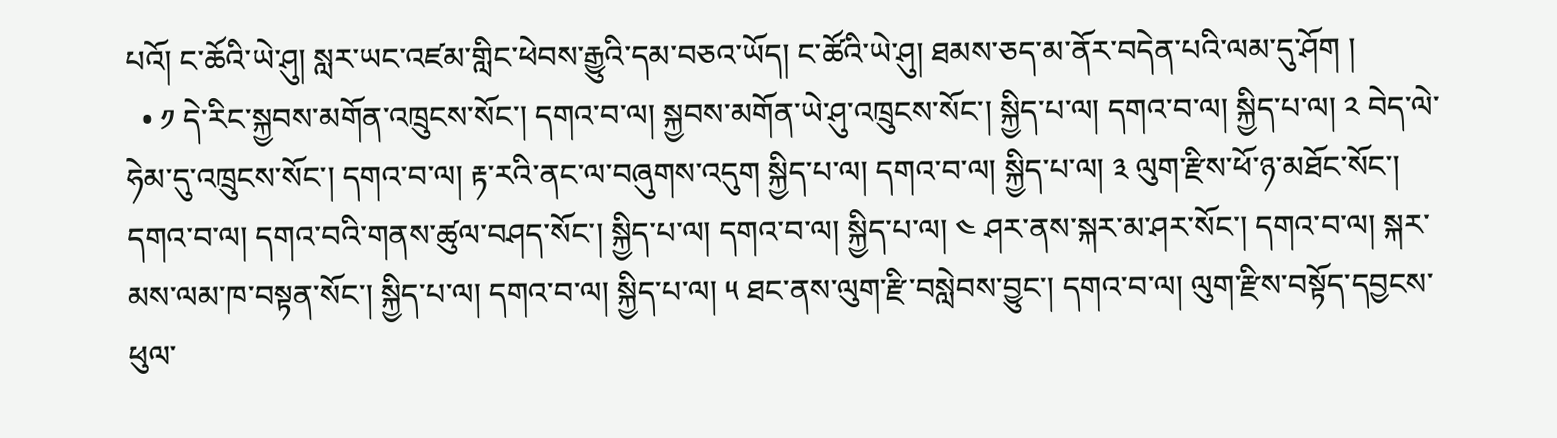པའོ། ང་ཆོའི་ཡེ་ཤུ། སླར་ཡང་འཛམ་གླིང་ཕེབས་རྒྱུའི་དམ་བཅའ་ཡོད། ང་ཚོའི་ཡེ་ཤུ། ཐམས་ཅད་མ་ནོར་བདེན་པའི་ལམ་དུ་ཤོག །
  • ༡ དེ་རིང་སྐྱབས་མགོན་འཁྲུངས་སོང་། དགའ་བ་ལ། སྐྱབས་མགོན་ཡེ་ཤུ་འཁྲུངས་སོང་། སྐྱིད་པ་ལ། དགའ་བ་ལ། སྐྱིད་པ་ལ། ༢ བེད་ལེ་ཧེམ་དུ་འཁྲུངས་སོང་། དགའ་བ་ལ། རྟ་རའི་ནང་ལ་བཞུགས་འདུག སྐྱིད་པ་ལ། དགའ་བ་ལ། སྐྱིད་པ་ལ། ༣ ལུག་རྫིས་ཕོ་ཉ་མཐོང་སོང་། དགའ་བ་ལ། དགའ་བའི་གནས་ཚུལ་བཤད་སོང་། སྐྱིད་པ་ལ། དགའ་བ་ལ། སྐྱིད་པ་ལ། ༤ ཤར་ནས་སྐར་མ་ཤར་སོང་། དགའ་བ་ལ། སྐར་མས་ལམ་ཁ་བསྟན་སོང་། སྐྱིད་པ་ལ། དགའ་བ་ལ། སྐྱིད་པ་ལ། ༥ ཐང་ནས་ལུག་རྫི་བསླེབས་བྱུང་། དགའ་བ་ལ། ལུག་རྫིས་བསྟོད་དབྱངས་ཕུལ་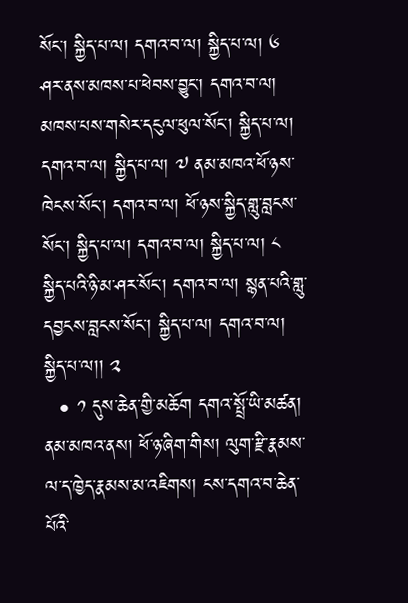སོང་། སྐྱིད་པ་ལ། དགའ་བ་ལ། སྐྱིད་པ་ལ། ༦ ཤར་ནས་མཁས་པ་ཕེབས་བྱུང་། དགའ་བ་ལ། མཁས་པས་གསེར་དངུལ་ཕུལ་སོང་། སྐྱིད་པ་ལ། དགའ་བ་ལ། སྐྱིད་པ་ལ། ༧ ནམ་མཁའ་ཕོ་ཉས་ཁེངས་སོང་། དགའ་བ་ལ། ཕོ་ཉས་སྐྱིད་གླུ་བླངས་སོང་། སྐྱིད་པ་ལ། དགའ་བ་ལ། སྐྱིད་པ་ལ། ༨ སྐྱིད་པའི་ཉི་མ་ཤར་སོང་། དགའ་བ་ལ། སྙན་པའི་གླུ་དབྱངས་བླངས་སོང་། སྐྱིད་པ་ལ། དགའ་བ་ལ། སྐྱིད་པ་ལ།། ༢
  • ༡ དུས་ཆེན་གྱི་མཆོག དགའ་སྤྲོ་ཡི་མཚན། ནམ་མཁའ་ནས། ཕོ་ཉ་ཞིག་གིས། ལུག་རྫི་རྣམས་ལ་ད་ཁྱེད་རྣམས་མ་འཇིགས། ངས་དགའ་བ་ཆེན་པོའི་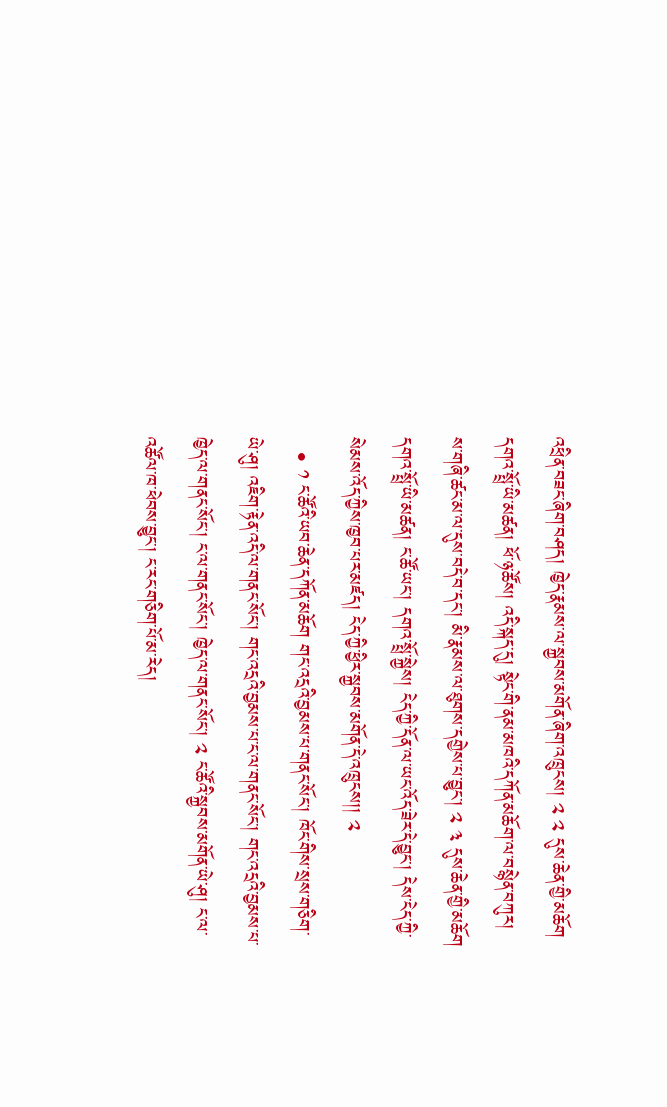འཕྲིན་བཟང་ཞིག་བཤད། ཁྱེད་རྣམས་ལ་སྐྱབས་མགོན་ཞིག་འཁྲུངས། ༢ ༢ དུས་ཆེན་གྱི་མཆོག དགའ་སྤྲོ་ཡི་མཚན། ཕོ་ཉ་ཚོས། འདི་སྐད་དུ། སྟེང་གི་ནམ་མཁའི་དཀོན་མཆོག་ལ་བསྙེན་བཀུར། ས་གཞི་ཚང་མ་ལ་དུས་བདེ་བ་དང་། མི་རྣམས་ལ་ཐུགས་དགྱེས་པ་བྱུང་། ༢ ༣ དུས་ཆེན་གྱི་མཆོག དགའ་སྤྲོ་ཡི་མཚན། ང་ཚོ་ཡང་། དགའ་སྤྲོ་སྐྱེས། ངེད་ཀྱི་དོན་ལ་ཡང་འོད་ཟེར་དེ་བྱུང་། དེས་ངེད་ཀྱི་སེམས་འོད་ཀྱིས་ཁྱབ་པར་མཛད། ངེད་ཀྱི་ཕྱིར་སྐྱབས་མགོན་དེ་འཁྲུངས།། ༢
  • ༡ ང་ཚོའི་ཡབ་ཆེན་དཀོན་མཆོག གང་འདྲའི་བྱམས་པ་གནང་སོང་། ཁོང་གིས་སྲས་གཅིག་ཡེ་ཤུ། འཇིག་རྟེན་འདི་ལ་གནང་སོང་། གང་འདྲའི་བྱམས་པ་ང་ལ་གནང་སོང་། གང་འདྲའི་བྱམས་པ་ཁྱེད་ལ་གནང་སོང་། ང་ལ་གནང་སོང་། ཁྱེད་ལ་གནང་སོང་། ༢ ང་ཚོའི་སྐྱབས་མགོན་ཡེ་ཤུ། ང་ལ་འཚོལ་ཁ་ཕེབས་བྱུང་། ང་རང་གཅིག་པོ་མ་རེད།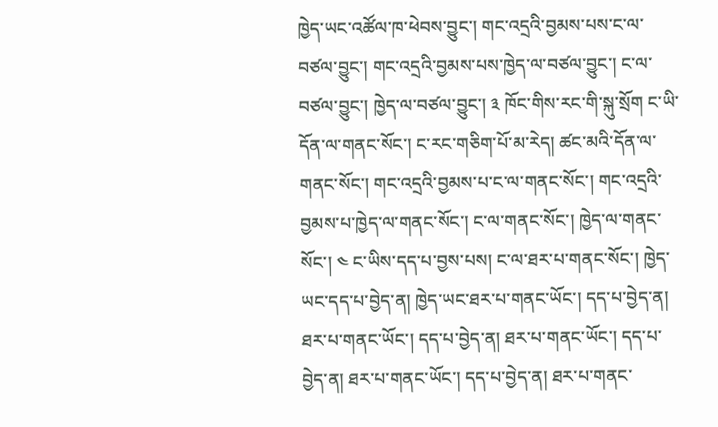ཁྱེད་ཡང་འཚོལ་ཁ་ཕེབས་བྱུང་། གང་འདྲའི་བྱམས་པས་ང་ལ་བཙལ་བྱུང་། གང་འདྲའི་བྱམས་པས་ཁྱེད་ལ་བཙལ་བྱུང་། ང་ལ་བཙལ་བྱུང་། ཁྱེད་ལ་བཙལ་བྱུང་། ༣ ཁོང་གིས་རང་གི་སྐུ་སྲོག ང་ཡི་དོན་ལ་གནང་སོང་། ང་རང་གཅིག་པོ་མ་རེད། ཚང་མའི་དོན་ལ་གནང་སོང་། གང་འདྲའི་བྱམས་པ་ང་ལ་གནང་སོང་། གང་འདྲའི་བྱམས་པ་ཁྱེད་ལ་གནང་སོང་། ང་ལ་གནང་སོང་། ཁྱེད་ལ་གནང་སོང་། ༤ ང་ཡིས་དད་པ་བྱས་པས། ང་ལ་ཐར་པ་གནང་སོང་། ཁྱེད་ཡང་དད་པ་བྱེད་ན། ཁྱེད་ཡང་ཐར་པ་གནང་ཡོང་། དད་པ་བྱེད་ན། ཐར་པ་གནང་ཡོང་། དད་པ་བྱེད་ན། ཐར་པ་གནང་ཡོང་། དད་པ་བྱེད་ན། ཐར་པ་གནང་ཡོང་། དད་པ་བྱེད་ན། ཐར་པ་གནང་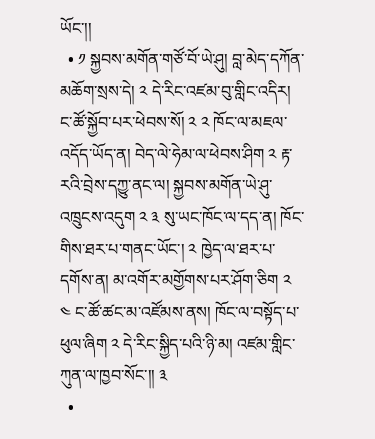ཡོང་།།
  • ༡ སྐྱབས་མགོན་གཙོ་བོ་ཡེ་ཤུ། བླ་མེད་དཀོན་མཆོག་སྲས་དེ། ༢ དེ་རིང་འཛམ་བུ་གླིང་འདིར། ང་ཚོ་སྐྱོབ་པར་ཕེབས་སོ། ༢ ༢ ཁོང་ལ་མཇལ་འདོད་ཡོད་ན། བེད་ལེ་ཧེམ་ལ་ཕེབས་ཤིག ༢ རྟ་རའི་བྲེས་དཀྱུ་ནང་ལ། སྐྱབས་མགོན་ཡེ་ཤུ་འཁྲུངས་འདུག ༢ ༣ སུ་ཡང་ཁོང་ལ་དད་ན། ཁོང་གིས་ཐར་པ་གནང་ཡོང་། ༢ ཁྱེད་ལ་ཐར་པ་དགོས་ན། མ་འགོར་མགྱོགས་པར་ཤོག་ཅིག ༢ ༤ ང་ཚོ་ཚང་མ་འཛོམས་ནས། ཁོང་ལ་བསྟོད་པ་ཕུལ་ཞིག ༢ དེ་རིང་སྐྱིད་པའི་ཉི་མ། འཛམ་གླིང་ཀུན་ལ་ཁྱབ་སོང་།། ༣
  •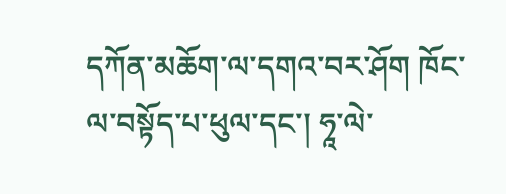དཀོན་མཆོག་ལ་དགའ་བར་ཤོག ཁོང་ལ་བསྟོད་པ་ཕུལ་དང་། ཧཱ་ལེ་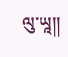ལུ་ཡཱ།།